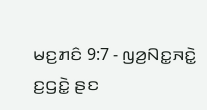ꤗꤢ꤬ꤊꤢꤨ 9:7 - ꤜꤤ꤬ꤡꤢ꤭ꤏꤢꤧ꤭ ꤢ꤬ꤞꤢꤧ꤭ ꤔꤢ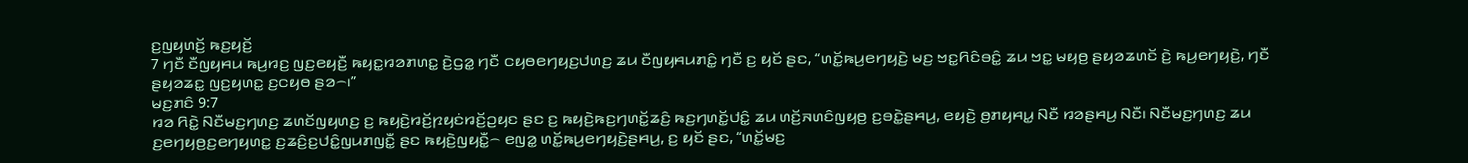ꤢ꤬ꤜꤟꤛꤢꤩ꤬ ꤒꤢ꤬ꤟꤢꤩ꤬
7 ꤚꤢꤪ ꤢꤪꤜꤟꤌꤣ ꤒꤣ꤬ꤙꤢ꤬ ꤜꤢ꤬ꤕꤟꤢꤪ꤬ ꤒꤟꤢ꤭ꤙꤤꤊꤛꤢ꤭ ꤢꤧ꤬ꤞꤤ꤭ ꤚꤢꤪ ꤍꤟꤥꤕꤚꤟꤢ꤬ꤓꤛꤢ꤬ ꤘꤣ ꤢꤪꤜꤟꤌꤣꤊꤢꤨ꤭ ꤚꤢꤪ ꤢ꤬ ꤟꤢꤩ ꤔꤢ, “ꤛꤢꤩ꤭ꤒꤣ꤬ꤕꤚꤟꤢꤧ꤬ ꤗꤢ꤬ ꤠꤢ꤭ꤖꤢꤨꤋꤢꤨ꤭ ꤘꤣ ꤠꤢ꤭ ꤗꤟꤥ꤬ ꤔꤟꤤꤘꤛꤢꤩ ꤢꤧ꤬ ꤒꤣ꤬ꤕꤚꤟꤢꤧ꤬, ꤚꤢꤪ ꤔꤟꤤꤘꤢ꤭ ꤜꤢ꤬ꤟꤛꤢ꤭ ꤢ꤬ꤍꤟꤥ ꤔꤤ꤮꤯”
ꤗꤢ꤬ꤊꤢꤨ 9:7
ꤙꤤ ꤖꤢꤧ꤭ ꤡꤢꤪꤗꤢ꤬ꤚꤛꤢ꤬ ꤘꤛꤢꤩꤜꤟꤛꤢ꤬ ꤢ꤬ ꤒꤟꤢꤧ꤬ꤙꤢꤩ꤬ꤐꤟꤢꤦꤙꤢꤩ꤬ꤑꤟꤢ ꤔꤢ ꤢ꤬ ꤒꤟꤢꤧ꤬ꤒꤢ꤬ꤚꤛꤢꤩ꤭ꤘꤢꤨ꤬ ꤒꤢ꤬ꤚꤛꤢꤩ꤭ꤓꤢꤨ꤭ ꤘꤣ ꤛꤢꤩ꤬ꤏꤛꤢꤨꤜꤟꤥ꤬ ꤢ꤬ꤋꤢꤧ꤭ꤔꤌꤣ꤬, ꤕꤟꤢꤧ꤬ ꤥ꤬ꤊꤟꤌꤣ꤭ ꤡꤢꤪ ꤙꤤꤔꤌꤣ꤬ ꤡꤢꤪ꤯ ꤡꤢꤪꤗꤢ꤬ꤚꤛꤢ꤬ ꤘꤣ ꤢ꤬ꤕꤚꤟꤥ꤬ꤢ꤬ꤕꤚꤟꤛꤢ꤭ ꤢ꤬ꤘꤢꤨ꤬ꤢ꤬ꤓꤢꤨ꤭ꤜꤣꤊꤜꤢꤪ꤭ ꤔꤢ ꤒꤟꤢꤧ꤬ꤜꤟꤢꤪ꤭꤮ ꤕꤜꤤ꤭ ꤛꤢꤩ꤭ꤒꤣ꤬ꤕꤚꤟꤢꤧ꤬ꤔꤌꤣ꤬, ꤢ꤬ ꤟꤢꤩ ꤔꤢ, “ꤛꤢꤩ꤭ꤗꤢ꤬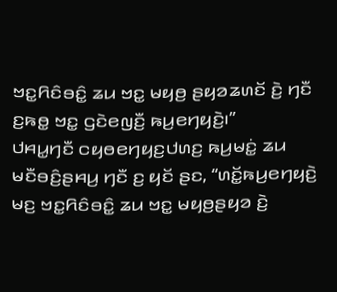ꤠꤢ꤭ꤖꤢꤨꤋꤢꤨ꤭ ꤘꤣ ꤠꤢ꤭ ꤗꤟꤥ꤬ ꤔꤟꤤꤘꤛꤢꤩ ꤢꤧ꤬ ꤚꤢꤪ ꤢ꤬ꤒꤥ꤭ ꤠꤢ꤭ ꤞꤢꤧꤕꤜꤢꤪ꤬ ꤒꤣ꤬ꤕꤚꤟꤢꤧ꤬꤯”
ꤓꤌꤣ꤭ꤚꤢꤪ ꤍꤟꤥꤕꤚꤟꤢ꤬ꤓꤛꤢ꤬ ꤒꤣ꤬ꤗꤢꤦ꤭ ꤘꤣ ꤗꤢꤪꤋꤢꤨ꤬ꤔꤌꤣ꤬ ꤚꤢꤪ ꤢ꤬ ꤟꤢꤩ ꤔꤢ, “ꤛꤢꤩ꤭ꤒꤣ꤬ꤕꤚꤟꤢꤧ꤬ ꤗꤢ꤬ ꤠꤢ꤭ꤖꤢꤨꤋꤢꤨ꤭ ꤘꤣ ꤠꤢ꤭ ꤗꤟꤥ꤬ꤔꤟꤤ ꤢꤧ꤬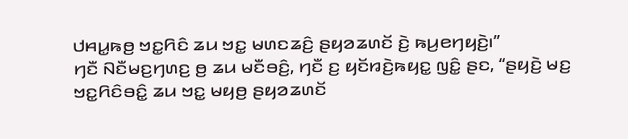ꤓꤌꤣ꤭ꤒꤥ꤬ ꤠꤢ꤭ꤖꤢꤨ ꤘꤣ ꤠꤢ꤭ ꤗꤛꤢꤘꤢꤨ꤬ ꤔꤟꤤꤘꤛꤢꤩ ꤢꤧ꤬ ꤒꤣ꤬ꤕꤚꤟꤢꤧ꤬꤯”
ꤚꤢꤪ ꤡꤢꤪꤗꤢ꤬ꤚꤛꤢ꤬ ꤥ꤬ ꤘꤣ ꤗꤢꤪꤋꤢꤨ꤬, ꤚꤢꤪ ꤢ꤬ ꤟꤢꤩꤙꤢꤧ꤬ꤒꤟꤢ꤭ ꤜꤢꤨ꤭ ꤔꤢ, “ꤔꤟꤢꤧ꤬ ꤗꤢ꤬ ꤠꤢ꤭ꤖꤢꤨꤋꤢꤨ꤭ ꤘꤣ ꤠꤢ꤭ ꤗꤟꤥ꤬ ꤔꤟꤤꤘꤛꤢꤩ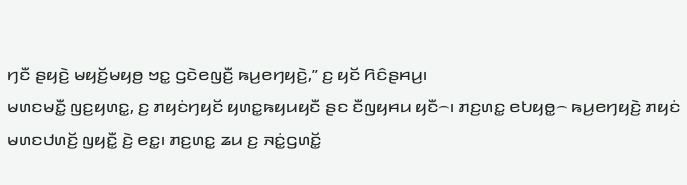ꤚꤢꤪ ꤔꤟꤢꤧ꤬ ꤗꤟꤢꤩ꤬ꤗꤟꤥ꤬ ꤠꤢ꤭ ꤞꤢꤧꤕꤜꤢꤪ꤬ ꤒꤣ꤬ꤕꤚꤟꤢꤧ꤬,” ꤢ꤬ ꤟꤢꤩ ꤖꤢꤨꤔꤌꤣ꤬꤯
ꤗꤛꤢꤗꤢꤪ꤭ ꤜꤢ꤬ꤟꤛꤢ꤭, ꤢ꤬ ꤊꤟꤢꤦꤚꤟꤢꤩ ꤟꤛꤢ꤭ꤒꤟꤣꤟꤢꤪ ꤔꤢ ꤢꤪꤜꤟꤌꤣ ꤟꤢꤪ꤮꤯ ꤊꤢ꤬ꤛꤢ꤭ ꤕꤝꤟꤥ꤭꤮ ꤒꤣ꤬ꤕꤚꤟꤢꤧ꤬ ꤊꤟꤢꤦ ꤗꤛꤢꤓꤛꤢꤩ꤬ ꤜꤟꤢꤪ꤭ ꤢꤧ꤬ ꤕꤢ꤭꤯ ꤊꤢ꤬ꤛꤢ꤭ ꤘꤣ ꤢ꤬ ꤏꤢꤦ꤭ꤞꤛꤢꤩ꤭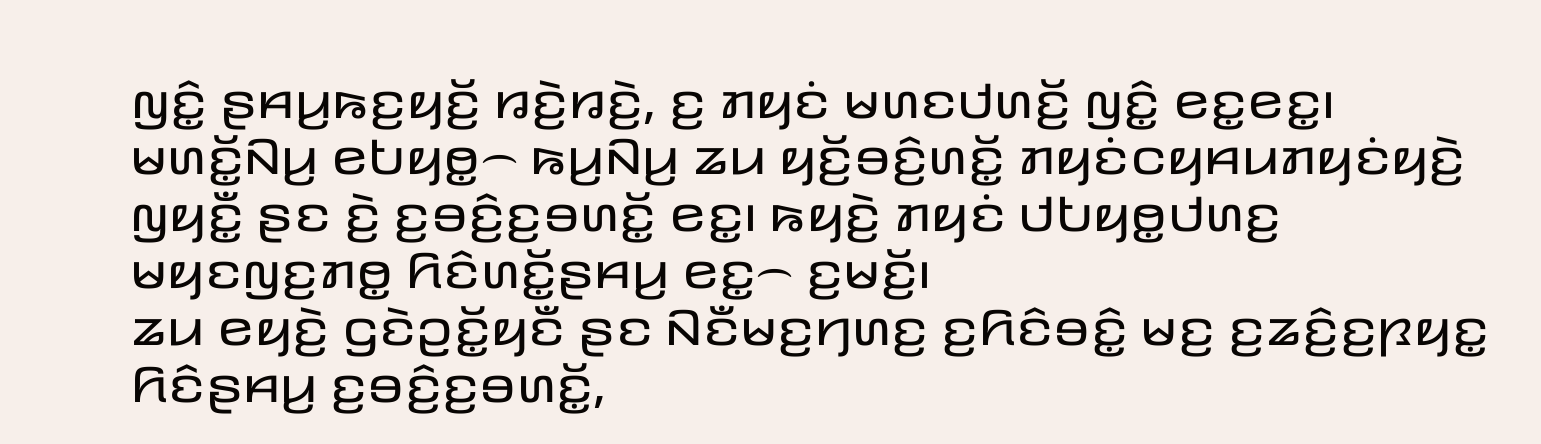ꤜꤢꤨ꤭ ꤔꤌꤣ꤬ꤒꤢ꤬ꤟꤢꤩ꤬ ꤙꤢꤧ꤬ꤙꤢꤧ꤬, ꤢ꤬ ꤊꤟꤢꤦ ꤗꤛꤢꤓꤛꤢꤩ꤬ ꤜꤢꤨ꤭ ꤕꤢ꤭ꤕꤢ꤭꤯ ꤗꤛꤢꤩ꤭ꤡꤣ꤬ ꤕꤝꤟꤥ꤭꤮ ꤒꤣ꤬ꤡꤣ꤬ ꤘꤣ ꤟꤢꤩ꤬ꤋꤢꤨ꤬ꤛꤢꤩ꤭ ꤊꤟꤢꤦꤍꤟꤌꤣꤊꤟꤢꤦꤟꤢꤧ꤬ ꤜꤟꤢꤪ꤭ ꤔꤢ ꤢꤧ꤬ ꤢ꤬ꤋꤢꤨ꤬ꤢ꤬ꤋꤛꤢꤩ꤭ ꤕꤢ꤭꤯ ꤒꤟꤢꤧ꤬ ꤊꤟꤢꤦ ꤓꤝꤟꤥ꤭ꤓꤛꤢ꤬ ꤗꤟꤢꤜꤢ꤬ꤊꤥ꤭ ꤖꤢꤨꤛꤢꤩ꤭ꤔꤌꤣ꤬ ꤕꤢ꤭꤮ ꤢ꤬ꤗꤢꤩ꤬꤯
ꤘꤣ ꤕꤟꤢꤧ꤬ ꤞꤢꤧꤑꤢꤩ꤭ꤟꤢꤪ ꤔꤢ ꤡꤢꤪꤗꤢ꤬ꤚꤛꤢ꤬ ꤢ꤬ꤖꤢꤨꤋꤢꤨ꤭ ꤗꤢ꤬ ꤢ꤬ꤘꤢꤨ꤬ꤢ꤬ꤐꤟꤢ꤭ ꤖꤢꤨꤔꤌꤣ꤬ ꤢ꤬ꤋꤢꤨ꤬ꤢ꤬ꤋꤛꤢꤩ꤭,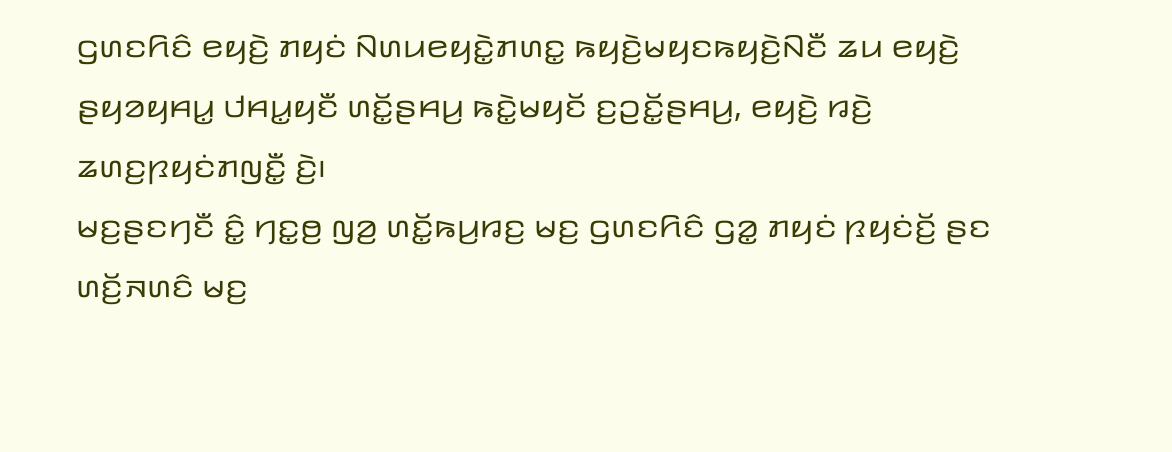ꤞꤛꤢꤖꤢꤨ ꤕꤟꤢꤧ꤬ ꤊꤟꤢꤦ ꤡꤛꤣꤕꤟꤢꤧ꤭ꤊꤛꤢ꤭ ꤒꤟꤢꤧ꤬ꤗꤟꤢꤒꤟꤢꤧ꤬ꤡꤢꤪ ꤘꤣ ꤕꤟꤢꤧ꤬ ꤔꤟꤤꤟꤌꤣ꤭ ꤓꤌꤣ꤭ꤟꤢꤪ ꤛꤢꤩ꤭ꤔꤌꤣ꤬ ꤒꤢꤧ꤭ꤗꤟꤢꤩ ꤢ꤬ꤑꤢꤩ꤭ꤔꤌꤣ꤬, ꤕꤟꤢꤧ꤬ ꤙꤢꤧ꤬ ꤘꤛꤢ꤬ꤐꤟꤢꤦꤊꤜꤢꤪ꤭ ꤢꤧ꤬꤯
ꤗꤢ꤬ꤔꤢꤚꤢꤪ ꤢꤨ꤭ ꤚꤢ꤭ꤥ꤬ ꤜꤤ꤬ ꤛꤢꤩ꤭ꤒꤣ꤬ꤙꤢ꤬ ꤗꤢ꤬ ꤞꤛꤢꤖꤢꤨ ꤞꤤ꤭ ꤊꤟꤢꤦ ꤐꤟꤢꤦꤢꤩ꤬ ꤔꤢ ꤛꤢꤩ꤬ꤏꤛꤢꤨ ꤗꤢ꤬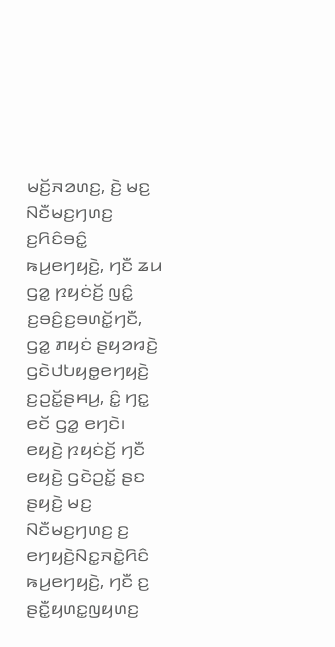ꤗꤢꤩ꤬ꤏꤤꤛꤢ꤬, ꤢꤧ꤬ ꤗꤢ꤬ ꤡꤢꤪꤗꤢ꤬ꤚꤛꤢ꤬ ꤢ꤬ꤖꤢꤨꤋꤢꤨ꤭ ꤒꤣ꤬ꤕꤚꤟꤢꤧ꤬, ꤚꤢꤪ ꤘꤣ ꤞꤤ꤭ ꤐꤟꤢꤦꤢꤩ꤬ ꤜꤢꤨ꤭ ꤢ꤬ꤋꤢꤨ꤬ꤢ꤬ꤋꤛꤢꤩ꤭ꤚꤢꤪ, ꤞꤤ꤭ ꤊꤟꤢꤦ ꤔꤟꤤꤙꤢꤧ꤬ ꤞꤢꤧꤓꤝꤟꤥ꤭ꤕꤚꤟꤢꤧ꤬ ꤢ꤬ꤑꤢꤩ꤭ꤔꤌꤣ꤬, ꤢꤨ꤭ ꤚꤢ꤭ ꤕꤢꤩ ꤞꤤ꤭ ꤕꤚꤢꤧ꤯
ꤕꤟꤢꤧ꤬ ꤐꤟꤢꤦꤢꤩ꤬ ꤚꤢꤪ ꤕꤟꤢꤧ꤬ ꤞꤢꤧꤑꤢꤩ꤭ ꤔꤢ ꤔꤟꤢꤧ꤬ ꤗꤢ꤬ ꤡꤢꤪꤗꤢ꤬ꤚꤛꤢ꤬ ꤢ꤬ ꤕꤚꤟꤢꤧ꤬ꤡꤢ꤭ꤏꤢꤧ꤭ꤖꤢꤨ ꤒꤣ꤬ꤕꤚꤟꤢꤧ꤬, ꤚꤢꤪ ꤢ꤬ ꤔꤢꤪ꤭ꤟꤛꤢ꤭ꤜꤟꤛꤢ꤬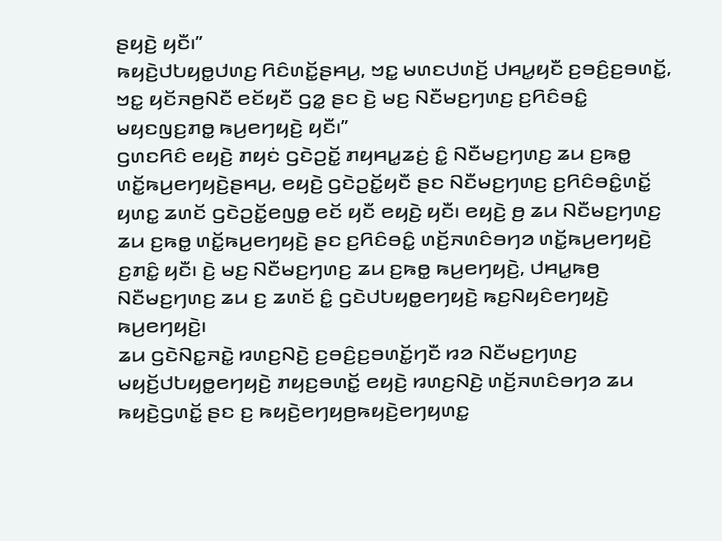ꤔꤟꤢꤧ꤬ ꤟꤢꤪ꤯”
ꤒꤟꤢꤧ꤬ꤓꤝꤟꤥ꤭ꤓꤛꤢ꤬ ꤖꤢꤨꤛꤢꤩ꤭ꤔꤌꤣ꤬, ꤠꤢ꤭ ꤗꤛꤢꤓꤛꤢꤩ꤬ ꤓꤌꤣ꤭ꤟꤢꤪ ꤢ꤬ꤋꤢꤨ꤬ꤢ꤬ꤋꤛꤢꤩ꤭, ꤠꤢ꤭ ꤟꤢꤩꤏꤥ꤬ꤡꤢꤪ ꤕꤢꤩꤟꤢꤪ ꤞꤤ꤭ ꤔꤢ ꤢꤧ꤬ ꤗꤢ꤬ ꤡꤢꤪꤗꤢ꤬ꤚꤛꤢ꤬ ꤢ꤬ꤖꤢꤨꤋꤢꤨ꤭ ꤗꤟꤢꤜꤢ꤬ꤊꤥ꤭ ꤒꤣ꤬ꤕꤚꤟꤢꤧ꤬ ꤟꤢꤪ꤯”
ꤞꤛꤢꤖꤢꤨ ꤕꤟꤢꤧ꤬ ꤊꤟꤢꤦ ꤞꤢꤧꤑꤢꤩ꤭ ꤊꤟꤌꤣ꤭ꤘꤢꤦ꤬ ꤢꤨ꤭ ꤡꤢꤪꤗꤢ꤬ꤚꤛꤢ꤬ ꤘꤣ ꤢ꤬ꤒꤥ꤭ ꤛꤢꤩ꤭ꤒꤣ꤬ꤕꤚꤟꤢꤧ꤬ꤔꤌꤣ꤬, ꤕꤟꤢꤧ꤬ ꤞꤢꤧꤑꤢꤩ꤭ꤟꤢꤪ ꤔꤢ ꤡꤢꤪꤗꤢ꤬ꤚꤛꤢ꤬ ꤢ꤬ꤖꤢꤨꤋꤢꤨ꤭ꤛꤢꤩ꤭ ꤟꤛꤢ꤭ ꤘꤛꤢꤩ ꤞꤢꤧꤑꤢꤩ꤭ꤕꤜꤥ꤭ ꤕꤢꤩ ꤟꤢꤪ ꤕꤟꤢꤧ꤬ ꤟꤢꤪ꤯ ꤕꤟꤢꤧ꤬ ꤥ꤬ ꤘꤣ ꤡꤢꤪꤗꤢ꤬ꤚꤛꤢ꤬ ꤘꤣ ꤢ꤬ꤒꤥ꤭ ꤛꤢꤩ꤭ꤒꤣ꤬ꤕꤚꤟꤢꤧ꤬ ꤔꤢ ꤢ꤬ꤖꤢꤨꤋꤢꤨ꤭ ꤛꤢꤩ꤬ꤏꤛꤢꤨꤋꤚꤤ ꤛꤢꤩ꤭ꤒꤣ꤬ꤕꤚꤟꤢꤧ꤬ ꤢ꤬ꤊꤢꤨ꤭ ꤟꤢꤪ꤯ ꤢꤧ꤬ ꤗꤢ꤬ ꤡꤢꤪꤗꤢ꤬ꤚꤛꤢ꤬ ꤘꤣ ꤢ꤬ꤒꤥ꤭ ꤒꤣ꤬ꤕꤚꤟꤢꤧ꤬, ꤓꤌꤣ꤭ꤒꤥ꤬ ꤡꤢꤪꤗꤢ꤬ꤚꤛꤢ꤬ ꤘꤣ ꤢ꤬ ꤘꤛꤢꤩ ꤢꤨ꤭ ꤞꤢꤧꤓꤝꤟꤥ꤭ꤕꤚꤟꤢꤧ꤬ ꤒꤢ꤬ꤡꤟꤢꤨꤕꤚꤟꤢꤧ꤬ ꤒꤣ꤬ꤕꤚꤟꤢꤧ꤬꤯
ꤘꤣ ꤞꤢꤧꤡꤢ꤭ꤏꤢꤧ꤭ ꤙꤛꤢ꤬ꤡꤢꤧ꤬ ꤢ꤬ꤋꤢꤨ꤬ꤢ꤬ꤋꤛꤢꤩ꤭ꤚꤢꤪ ꤙꤤ ꤡꤢꤪꤗꤢ꤬ꤚꤛꤢ꤬ ꤗꤟꤢꤩ꤬ꤓꤝꤟꤥ꤭ꤕꤚꤟꤢꤧ꤬ ꤊꤟꤢ꤬ꤋꤛꤢꤩ꤭ ꤕꤟꤢꤧ꤬ ꤙꤛꤢ꤬ꤡꤢꤧ꤬ ꤛꤢꤩ꤬ꤏꤛꤢꤨꤋꤚꤤ ꤘꤣ ꤒꤟꤢꤧ꤬ꤞꤛꤢꤩ꤭ ꤔꤢ ꤢ꤬ ꤒꤟꤢꤧ꤬ꤕꤚꤟꤥ꤬ꤒꤟꤢꤧ꤬ꤕꤚꤟꤛꤢ꤭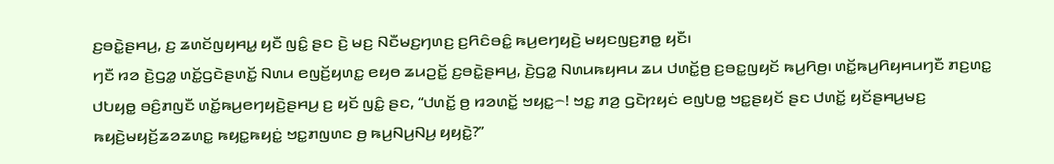ꤢ꤬ꤋꤢꤧ꤭ꤔꤌꤣ꤬, ꤢ꤬ ꤘꤛꤢꤩꤜꤟꤌꤣ꤭ ꤟꤢꤪ ꤜꤢꤨ꤭ ꤔꤢ ꤢꤧ꤬ ꤗꤢ꤬ ꤡꤢꤪꤗꤢ꤬ꤚꤛꤢ꤬ ꤢ꤬ꤖꤢꤨꤋꤢꤨ꤭ ꤒꤣ꤬ꤕꤚꤟꤢꤧ꤬ ꤗꤟꤢꤜꤢ꤬ꤊꤥ꤭ ꤟꤢꤪ꤯
ꤚꤢꤪ ꤙꤤ ꤢꤧ꤬ꤞꤤ꤭ ꤛꤢꤩ꤭ꤞꤢꤧꤔꤛꤢꤩ꤭ ꤡꤛꤣ ꤕꤜꤢꤩ꤬ꤟꤛꤢ꤭ ꤕꤟꤥ ꤘꤣꤑꤢꤩ꤭ ꤢ꤬ꤋꤢꤧ꤭ꤔꤌꤣ꤬, ꤢꤧ꤬ꤞꤤ꤭ ꤡꤛꤣꤒꤟꤌꤣ ꤘꤣ ꤓꤛꤢꤩ꤭ꤥ꤬ ꤢ꤬ꤋꤢ꤭ꤜꤟꤢꤩ ꤒꤣ꤬ꤖꤥ꤬꤯ ꤛꤢꤩ꤭ꤒꤣ꤬ꤖꤟꤌꤣꤚꤢꤪ ꤊꤢ꤬ꤛꤢ꤭ ꤓꤝꤟꤥ꤭ ꤋꤢꤨ꤬ꤊꤜꤢꤪ ꤛꤢꤩ꤭ꤒꤣ꤬ꤕꤚꤟꤢꤧ꤬ꤔꤌꤣ꤬ ꤢ꤬ ꤟꤢꤩ ꤜꤢꤨ꤭ ꤔꤢ, “ꤓꤛꤢꤩ꤭ ꤥ꤬ ꤙꤤꤛꤢꤩ꤭ ꤠꤟꤢ꤭꤮! ꤠꤢ꤭ ꤊꤤ꤬ ꤞꤢꤧꤐꤟꤢꤦ ꤕꤜꤝꤥ꤭ ꤠꤢ꤭ꤔꤟꤢꤩ ꤔꤢ ꤓꤛꤢꤩ꤭ ꤟꤢꤩꤔꤌꤣ꤬ꤗꤢ꤬ ꤒꤟꤢꤧ꤬ꤗꤟꤢꤩ꤬ꤘꤤꤘꤛꤢ꤭ ꤒꤟꤢ꤭ꤒꤟꤢꤦ꤭ ꤠꤢ꤭ꤊꤜꤛꤢ ꤥ꤬ ꤒꤣ꤬ꤡꤣ꤬ꤡꤣ꤬ ꤟꤟꤢꤧ꤭?”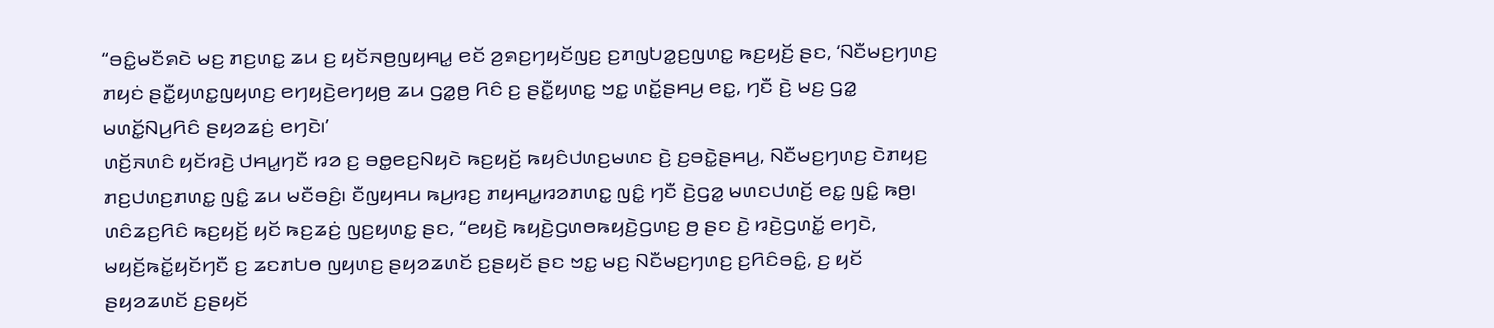“ꤋꤢꤨ꤭ꤗꤢꤪꤎꤢꤧ ꤗꤢ꤬ ꤊꤢ꤬ꤛꤢ꤭ ꤘꤣ ꤢ꤬ ꤟꤢꤩꤏꤥ꤬ꤜꤟꤌꤣ꤭ ꤕꤢꤩ ꤤ꤬ꤎꤢ꤬ꤚꤟꤢꤩꤜꤢ꤬ ꤢ꤬ꤊꤜꤝꤤ꤭ꤢ꤬ꤜꤛꤢ꤭ ꤒꤢ꤬ꤟꤢꤩ꤬ ꤔꤢ, ‘ꤡꤢꤪꤗꤢ꤬ꤚꤛꤢ꤬ ꤊꤟꤢꤦ ꤔꤢꤪ꤭ꤟꤛꤢ꤭ꤜꤟꤛꤢ꤬ ꤕꤚꤟꤢꤧ꤬ꤕꤚꤟꤥ꤬ ꤘꤣ ꤞꤤ꤭ꤥ꤬ ꤖꤢꤨ ꤢ꤬ ꤔꤢꤪ꤭ꤟꤛꤢ꤭ ꤠꤢ꤭ ꤛꤢꤩ꤭ꤔꤌꤣ꤬ ꤕꤢ꤭, ꤚꤢꤪ ꤢꤧ꤬ ꤗꤢ꤬ ꤞꤤ꤭ ꤗꤛꤢꤩ꤭ꤡꤣ꤬ꤖꤢꤨ ꤔꤟꤤꤘꤢꤦ꤬ ꤕꤚꤢꤧ꤯’
ꤛꤢꤩ꤬ꤏꤛꤢꤨ ꤟꤢꤩꤙꤢꤧ꤬ ꤓꤌꤣ꤭ꤚꤢꤪ ꤙꤤ ꤢ꤬ ꤋꤥ꤭ꤕꤢ꤬ꤡꤟꤢꤧ ꤒꤢ꤬ꤟꤢꤩ꤬ ꤒꤟꤢꤨꤓꤛꤢ꤬ꤗꤛꤢ ꤢꤧ꤬ ꤢ꤬ꤋꤢꤧ꤭ꤔꤌꤣ꤬, ꤡꤢꤪꤗꤢ꤬ꤚꤛꤢ꤬ ꤢꤧꤊꤟꤢ꤬ ꤊꤢ꤬ꤓꤛꤢ꤬ꤊꤛꤢ꤭ ꤜꤢꤨ꤭ ꤘꤣ ꤗꤢꤪꤋꤢꤨ꤬꤯ ꤢꤪꤜꤟꤌꤣ ꤒꤣ꤬ꤙꤢ꤬ ꤊꤟꤌꤣ꤭ꤙꤤꤊꤛꤢ꤭ ꤜꤢꤨ꤭ ꤚꤢꤪ ꤢꤧ꤬ꤞꤤ꤭ ꤗꤛꤢꤓꤛꤢꤩ꤬ ꤕꤢ꤭ ꤜꤢꤨ꤭ ꤒꤥ꤬꤯
ꤛꤢꤨꤘꤢ꤬ꤖꤢꤨ ꤒꤢ꤬ꤟꤢꤩ꤬ ꤟꤢꤩ ꤒꤢ꤬ꤘꤢꤦ꤬ ꤜꤢ꤬ꤟꤛꤢ꤭ ꤔꤢ, “ꤕꤟꤢꤧ꤬ ꤒꤟꤢꤧ꤬ꤞꤛꤥꤒꤟꤢꤧ꤬ꤞꤛꤢ꤬ ꤥ꤬ ꤔꤢ ꤢꤧ꤬ ꤙꤢꤧ꤬ꤞꤛꤢꤩ꤭ ꤕꤚꤢꤧ, ꤗꤟꤢꤩ꤬ꤒꤢꤩ꤭ꤟꤢꤩꤚꤢꤪ ꤢ꤬ ꤘꤢꤊꤝꤥ ꤜꤟꤛꤢ꤬ ꤔꤟꤤꤘꤛꤢꤩ ꤢ꤬ꤔꤟꤢꤩ ꤔꤢ ꤠꤢ꤭ ꤗꤢ꤬ ꤡꤢꤪꤗꤢ꤬ꤚꤛꤢ꤬ ꤢ꤬ꤖꤢꤨꤋꤢꤨ꤭, ꤢ꤬ ꤟꤢꤩ ꤔꤟꤤꤘꤛꤢꤩ ꤢ꤬ꤔꤟꤢꤩ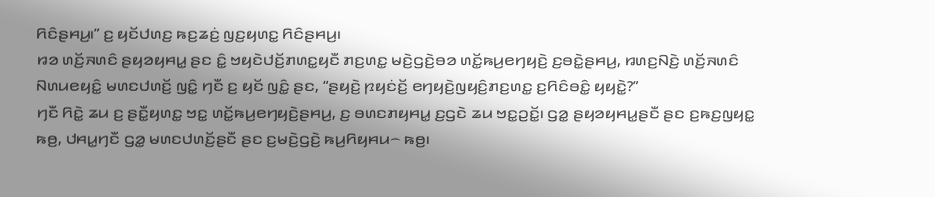ꤖꤢꤨꤔꤌꤣ꤬꤯” ꤢ꤬ ꤟꤢꤩꤓꤛꤢ꤬ ꤒꤢ꤬ꤘꤢꤦ꤬ ꤜꤢ꤬ꤟꤛꤢ꤭ ꤖꤢꤨꤔꤌꤣ꤬꤯
ꤙꤤ ꤛꤢꤩ꤬ꤏꤛꤢꤨ ꤔꤟꤤꤟꤌꤣ꤭ ꤔꤢ ꤢꤨ꤭ ꤠꤟꤢꤧꤓꤢꤩ꤬ꤊꤛꤢ꤭ꤟꤢꤪ ꤊꤢ꤬ꤛꤢ꤭ ꤗꤢꤧ꤬ꤞꤢꤧ꤬ꤋꤤ ꤛꤢꤩ꤭ꤒꤣ꤬ꤕꤚꤟꤢꤧ꤬ ꤢ꤬ꤋꤢꤧ꤭ꤔꤌꤣ꤬, ꤙꤛꤢ꤬ꤡꤢꤧ꤬ ꤛꤢꤩ꤬ꤏꤛꤢꤨ ꤡꤛꤣꤕꤟꤢꤨ꤭ ꤗꤛꤢꤓꤛꤢꤩ꤬ ꤜꤢꤨ꤭ ꤚꤢꤪ ꤢ꤬ ꤟꤢꤩ ꤜꤢꤨ꤭ ꤔꤢ, “ꤔꤟꤢꤧ꤬ ꤐꤟꤢꤦꤢꤩ꤬ ꤕꤚꤟꤢꤧ꤬ꤜꤟꤢꤨ꤬ꤊꤢ꤬ꤛꤢ꤭ ꤢ꤬ꤖꤢꤨꤋꤢꤨ꤭ ꤟꤟꤢꤧ꤭?”
ꤚꤢꤪ ꤖꤢꤧ꤭ ꤘꤣ ꤢ꤬ ꤔꤢꤪ꤭ꤟꤛꤢ꤭ ꤠꤢ꤭ ꤛꤢꤩ꤭ꤒꤣ꤬ꤕꤚꤟꤢꤧ꤬ꤔꤌꤣ꤬, ꤢ꤬ ꤋꤛꤢꤊꤟꤌꤣ꤭ ꤢ꤬ꤞꤢꤧ ꤘꤣ ꤠꤢ꤭ꤑꤢꤩ꤭꤯ ꤞꤤ꤭ ꤔꤟꤤꤟꤌꤣ꤭ꤔꤢꤪ ꤔꤢ ꤢ꤬ꤒꤢ꤬ꤜꤟꤢ꤭ ꤒꤥ꤬, ꤓꤌꤣ꤭ꤚꤢꤪ ꤞꤤ꤭ ꤗꤛꤢꤓꤛꤢꤩ꤬ꤔꤢꤪ ꤔꤢ ꤢ꤬ꤗꤢꤧ꤬ꤞꤢꤧ꤬ ꤒꤣ꤬ꤖꤟꤌꤣ꤮ ꤒꤥ꤬꤯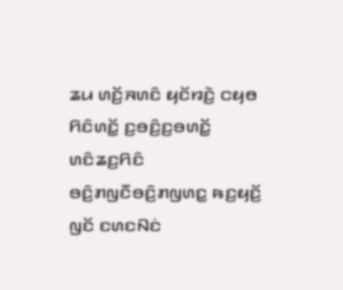ꤘꤣ ꤛꤢꤩ꤬ꤏꤛꤢꤨ ꤟꤢꤩꤙꤢꤧ꤬ ꤍꤟꤥ ꤖꤢꤨꤛꤢꤩ꤭ ꤢ꤬ꤋꤢꤨ꤬ꤢ꤬ꤋꤛꤢꤩ꤭ ꤛꤢꤨꤘꤢ꤬ꤖꤢꤨ ꤋꤢꤨ꤬ꤊꤜꤢꤪꤋꤢꤨ꤬ꤊꤜꤛꤢ꤭ ꤒꤢ꤬ꤟꤢꤩ꤬ ꤜꤢꤩ ꤢꤛꤢꤡꤢꤦ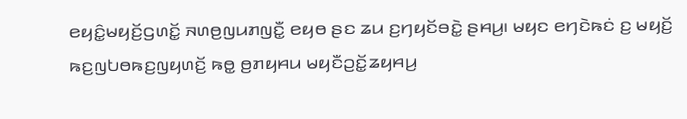ꤕꤟꤢꤨ꤭ꤗꤟꤢꤩ꤬ꤞꤛꤢꤩ꤭ ꤏꤛꤥ꤬ꤜꤣꤊꤜꤢꤪ꤭ ꤕꤟꤥ ꤔꤢ ꤘꤣ ꤢ꤬ꤚꤟꤢꤩꤋꤢꤧ꤭ ꤔꤌꤣ꤬꤯ ꤗꤟꤢ ꤕꤚꤢꤧꤒꤢꤦ ꤢ꤬ ꤗꤟꤢꤩ꤬ ꤒꤢ꤬ꤜꤝꤥꤒꤢ꤬ꤜꤟꤛꤢꤩ꤬ ꤒꤥ꤭ ꤥ꤬ꤊꤟꤌꤣ ꤗꤟꤢꤪꤑꤢꤩ꤭ꤘꤟꤌꤣ꤬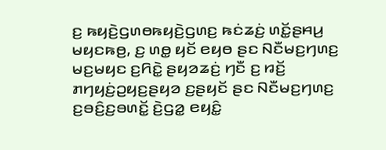ꤢ꤬ ꤒꤟꤢꤧ꤬ꤞꤛꤥꤒꤟꤢꤧ꤬ꤞꤛꤢ꤬ ꤒꤢꤦꤘꤢꤦ꤬ ꤛꤢꤩ꤭ꤔꤌꤣ꤬ ꤗꤟꤢꤒꤥ꤬, ꤢ꤬ ꤛꤥ꤭ ꤟꤢꤩ ꤕꤟꤥ ꤔꤢ ꤡꤢꤪꤗꤢ꤬ꤚꤛꤢ꤬ ꤗꤢ꤬ꤗꤟꤢ ꤢ꤬ꤖꤢꤧ꤭ ꤔꤟꤤꤘꤢꤦ꤬ ꤚꤢꤪ ꤢ꤬ ꤙꤢꤩ꤬ ꤊꤚꤟꤢꤦ꤬ꤑꤟꤢ꤬ꤔꤟꤤ ꤢ꤬ꤔꤟꤢꤩ ꤔꤢ ꤡꤢꤪꤗꤢ꤬ꤚꤛꤢ꤬ ꤢ꤬ꤋꤢꤨ꤬ꤢ꤬ꤋꤛꤢꤩ꤭ ꤢꤧ꤬ꤞꤤ꤭ ꤕꤟꤢꤨ꤭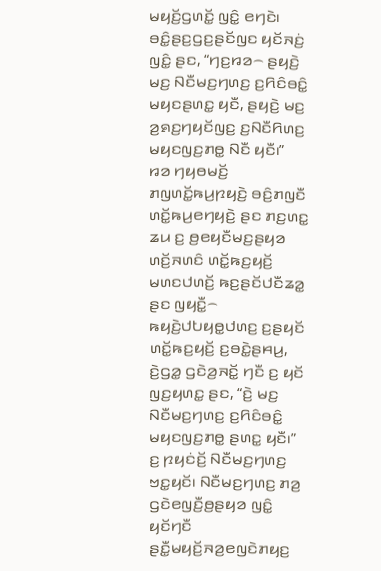ꤗꤟꤢꤩ꤬ꤞꤛꤢꤩ꤭ ꤜꤢꤨ꤭ ꤕꤚꤢꤧ꤯
ꤋꤢꤨ꤭ꤔꤢ꤬ꤞꤢ꤬ꤔꤢꤩꤜꤢ ꤟꤢꤩꤏꤢꤦ꤬ ꤜꤢꤨ꤭ ꤔꤢ, “ꤚꤢ꤬ꤙꤤ꤮ ꤔꤟꤢꤧ꤬ ꤗꤢ꤬ ꤡꤢꤪꤗꤢ꤬ꤚꤛꤢ꤬ ꤢ꤬ꤖꤢꤨꤋꤢꤨ꤭ ꤗꤟꤢꤔꤛꤢ꤭ ꤟꤢꤪ, ꤔꤟꤢꤧ꤬ ꤗꤢ꤬ ꤤ꤬ꤎꤢ꤬ꤚꤟꤢꤩꤜꤢ꤬ ꤢ꤬ꤡꤢꤪꤖꤛꤢ꤬ ꤗꤟꤢꤜꤢ꤬ꤊꤥ꤭ ꤡꤢꤪ ꤟꤢꤪ꤯”
ꤙꤤ ꤚꤟꤥꤗꤢꤩ꤬ ꤊꤜꤛꤢꤩ꤭ꤒꤣ꤬ꤐꤟꤢꤧ꤬ ꤋꤢꤨ꤬ꤊꤜꤢꤪ ꤛꤢꤩ꤭ꤒꤣ꤬ꤕꤚꤟꤢꤧ꤬ ꤔꤢ ꤊꤢ꤬ꤛꤢ꤭ ꤘꤣ ꤢ꤬ ꤥ꤬ꤕꤟꤢꤪꤗꤢ꤬ꤔꤟꤤ ꤛꤢꤩ꤬ꤏꤛꤢꤨ ꤛꤢꤩ꤭ꤒꤢ꤬ꤟꤢꤩ꤬ ꤗꤛꤢꤓꤛꤢꤩ꤬ ꤒꤢ꤬ꤔꤢꤩꤓꤢꤪꤘꤤ꤭ ꤔꤢ ꤜꤟꤢꤪ꤭꤮ ꤒꤟꤢꤧ꤬ꤓꤝꤟꤥ꤭ꤓꤛꤢ꤬ ꤢ꤬ꤔꤟꤢꤩ ꤛꤢꤩ꤭ꤒꤢ꤬ꤟꤢꤩ꤬ ꤢ꤬ꤋꤢꤧ꤭ꤔꤌꤣ꤬, ꤢꤧ꤬ꤞꤤ꤭ ꤞꤢꤧꤤ꤬ꤏꤢꤩ꤭ ꤚꤢꤪ ꤢ꤬ ꤟꤢꤩ ꤜꤢ꤬ꤟꤛꤢ꤭ ꤔꤢ, “ꤢꤧ꤬ ꤗꤢ꤬ ꤡꤢꤪꤗꤢ꤬ꤚꤛꤢ꤬ ꤢ꤬ꤖꤢꤨꤋꤢꤨ꤭ ꤗꤟꤢꤜꤢ꤬ꤊꤥ꤭ ꤔꤛꤢ꤭ ꤟꤢꤪ꤯”
ꤢ꤬ ꤐꤟꤢꤦꤢꤩ꤬ ꤡꤢꤪꤗꤢ꤬ꤚꤛꤢ꤬ ꤠꤢ꤭ꤟꤢꤩ꤯ ꤡꤢꤪꤗꤢ꤬ꤚꤛꤢ꤬ ꤊꤤ꤬ ꤞꤢꤧꤕꤜꤢꤪ꤬ꤥ꤬ꤔꤟꤤ ꤜꤢꤨ꤭ ꤟꤢꤩꤚꤢꤪ ꤔꤢꤪ꤭ꤗꤟꤢꤩ꤬ꤏꤤ꤬ꤕꤜꤢꤧꤊꤟꤢ꤬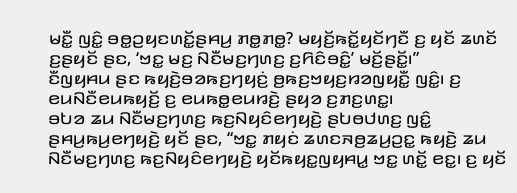ꤗꤢꤪ꤭ ꤜꤢꤨ꤭ ꤋꤥ꤭ꤑꤟꤢꤛꤢꤩ꤭ꤔꤌꤣ꤬ ꤊꤥ꤭ꤊꤥ꤭? ꤗꤟꤢꤩ꤬ꤒꤢꤩ꤭ꤟꤢꤩꤚꤢꤪ ꤢ꤬ ꤟꤢꤩ ꤘꤛꤢꤩ ꤢ꤬ꤔꤟꤢꤩ ꤔꤢ, ‘ꤠꤢ꤭ ꤗꤢ꤬ ꤡꤢꤪꤗꤢ꤬ꤚꤛꤢ꤬ ꤢ꤬ꤖꤢꤨꤋꤢꤨ꤭’ ꤗꤢꤩ꤬ꤔꤢꤩ꤭꤯”
ꤢꤪꤜꤟꤌꤣ ꤔꤢ ꤒꤟꤢꤧ꤬ꤋꤤꤒꤢ꤬ꤚꤟꤢꤦ꤬ ꤥ꤬ꤒꤢ꤬ꤠꤟꤢ꤬ꤙꤤꤜꤟꤢꤪ꤭ ꤜꤢꤨ꤭꤯ ꤢ꤬ ꤕꤣꤡꤢꤪꤕꤣꤒꤟꤢꤩ꤬ ꤢ꤬ ꤕꤣꤒꤥ꤭ꤕꤣꤙꤢꤧ꤬ ꤔꤟꤤ ꤢ꤬ꤊꤢ꤬ꤛꤢ꤭꤯
ꤋꤝꤤ ꤘꤣ ꤡꤢꤪꤗꤢ꤬ꤚꤛꤢ꤬ ꤒꤢ꤬ꤡꤟꤢꤨꤕꤚꤟꤢꤧ꤬ ꤔꤝꤥꤓꤛꤢ꤬ ꤜꤢꤨ꤭ ꤔꤌꤣ꤬ꤒꤣ꤬ꤕꤚꤟꤢꤧ꤬ ꤟꤢꤩ ꤔꤢ, “ꤠꤢ꤭ ꤊꤟꤢꤦ ꤘꤛꤢꤏꤥ꤬ꤘꤣ꤬ꤑꤢ꤭ ꤒꤟꤢꤧ꤬ ꤘꤣ ꤡꤢꤪꤗꤢ꤬ꤚꤛꤢ꤬ ꤒꤢ꤬ꤡꤟꤢꤨꤕꤚꤟꤢꤧ꤬ ꤟꤢꤩꤒꤟꤢ꤭ꤜꤟꤌꤣ꤭ ꤠꤢ꤭ ꤛꤢꤩ꤭ ꤕꤢ꤭꤯ ꤢ꤬ ꤟꤢꤩ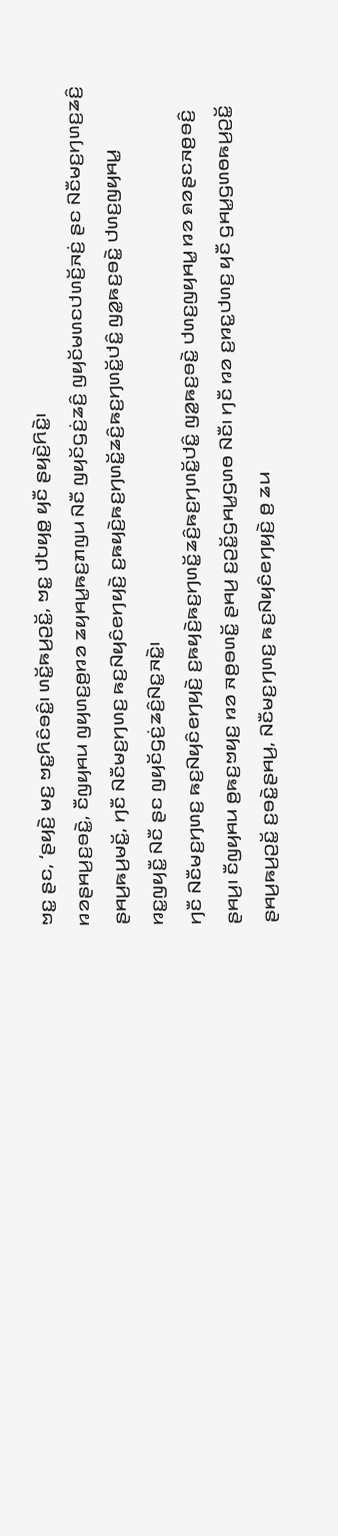ꤠꤢ꤭ ꤔꤢ, ‘ꤔꤟꤢꤧ꤬ ꤗꤢ꤬ ꤠꤢ꤭ꤖꤢꤨꤋꤢꤨ꤭꤯ ꤛꤢꤩ꤭ꤒꤣ꤬ꤑꤢꤩ꤭, ꤠꤢ꤭ ꤓꤝꤟꤥ꤭ ꤟꤢꤪ ꤔꤟꤢꤧ꤬ꤖꤢꤧ꤭꤯
ꤙꤤꤔꤌꤣ꤬ꤢ꤬ꤋꤢꤧ꤭, ꤢꤪꤜꤟꤌꤣ ꤜꤟꤛꤢ꤬ꤥ꤬ꤙꤤ ꤘꤟꤌꤣ꤭ꤒꤢ꤬ꤊꤜꤣ ꤡꤢꤪ ꤜꤟꤢꤩꤞꤢꤦ꤬ꤘꤢꤨ꤬ ꤜꤟꤢꤩꤗꤛꤢꤓꤛꤢꤩ꤬ꤏꤢꤦ꤬ ꤔꤢ ꤡꤢꤪꤗꤢ꤬ꤚꤛꤢ꤬ꤘꤢꤨ꤬ ꤔꤌꤣ꤬ꤒꤣ꤬ꤗꤢꤩ꤭, ꤚꤢꤪ ꤡꤢꤪꤗꤢ꤬ꤚꤛꤢ꤬ ꤒꤢ꤬ꤡꤟꤢꤨꤕꤚꤟꤢꤧ꤬ ꤢ꤬ꤒꤟꤢꤧ꤬ꤒꤢ꤬ꤚꤛꤢꤩ꤭ꤘꤢꤨ꤬ꤒꤢ꤬ꤚꤛꤢꤩ꤭ꤓꤢꤨ꤭ ꤜꤤ꤭ꤒꤢ꤬ꤋꤢꤧ꤭ ꤓꤛꤢ꤬ꤜꤟꤌꤣ꤭ ꤙꤢ꤭ꤜꤟꤢꤪ꤭ ꤡꤢꤪ ꤔꤢ ꤜꤟꤢꤩꤞꤢꤦ꤬ꤘꤢꤨ꤬ꤡꤢ꤭ꤏꤢꤧ꤭꤯
ꤚꤢꤪ ꤡꤢꤪꤗꤢ꤬ꤚꤛꤢ꤬ ꤒꤢ꤬ꤡꤟꤢꤨꤕꤚꤟꤢꤧ꤬ ꤢ꤬ꤒꤟꤢꤧ꤬ꤒꤢ꤬ꤚꤛꤢꤩ꤭ꤘꤢꤨ꤬ꤒꤢ꤬ꤚꤛꤢꤩ꤭ꤓꤢꤨ꤭ ꤜꤤ꤭ꤒꤢ꤬ꤋꤢꤧ꤭ ꤓꤛꤢ꤬ꤜꤟꤌꤣ꤭ ꤙꤤ ꤎꤤꤔꤢꤏꤥ꤬ꤋꤢꤨ꤬ ꤔꤌꤣ꤬꤯ ꤢꤪꤜꤟꤌꤣ ꤥ꤬ꤒꤢ꤬ꤠꤟꤢ꤬ ꤙꤤ ꤏꤥ꤬ꤋꤛꤢꤩ꤭ ꤔꤌꤣ꤬ ꤢ꤬ꤑꤢꤩ꤭ꤞꤌꤣ꤭ꤞꤛꤥ ꤡꤢꤪ꤯ ꤚꤢꤪ ꤙꤤ ꤢ꤬ꤙꤢ꤭ꤓꤛꤢ꤬ ꤟꤢꤪ ꤞꤌꤣ꤭ꤞꤛꤥꤒꤣ꤬ꤑꤢꤩ꤭ ꤔꤌꤣ꤬ꤒꤣ꤬ꤑꤢꤩ꤭ ꤢ꤬ꤋꤢꤧ꤭ꤔꤌꤣ꤬, ꤡꤢꤪꤗꤢ꤬ꤚꤛꤢ꤬ ꤒꤢ꤬ꤡꤟꤢꤨꤕꤚꤟꤢꤧ꤬ ꤥ꤬ ꤘꤣ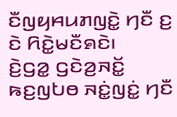ꤢꤪꤜꤟꤌꤣꤊꤜꤢꤧ꤭ ꤚꤢꤪ ꤢ꤬ ꤢꤧ ꤖꤢꤧ꤭ꤗꤢꤪꤎꤢꤧ꤯
ꤢꤧ꤬ꤞꤤ꤭ ꤞꤢꤧꤤ꤬ꤏꤢꤩ꤭ ꤒꤢ꤬ꤜꤝꤥ ꤏꤢꤦ꤭ꤜꤢꤦ꤭ ꤚꤢꤪ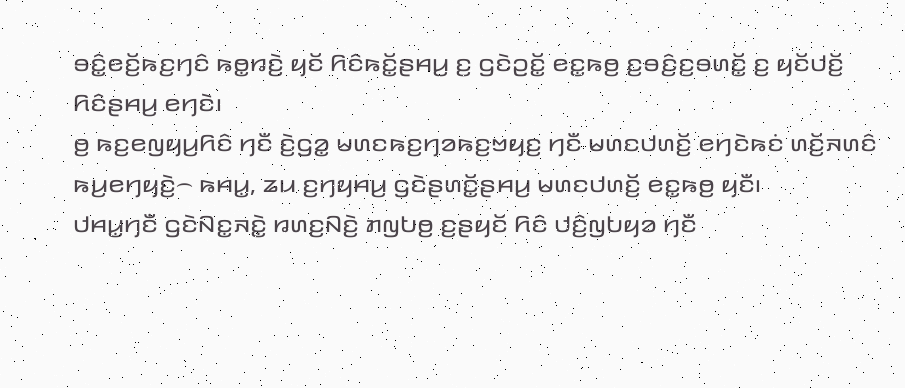ꤋꤢꤨ꤭ꤕꤢꤩ꤬ꤒꤢ꤬ꤚꤢꤨ ꤒꤥ꤭ꤙꤢꤧ꤬ ꤟꤢꤩ ꤖꤢꤨꤒꤢꤩ꤭ꤔꤌꤣ꤬ ꤢ꤬ ꤞꤢꤧꤑꤢꤩ꤭ ꤕꤢ꤭ꤒꤥ꤬ ꤢ꤬ꤋꤢꤨ꤬ꤢ꤬ꤋꤛꤢꤩ꤭ ꤢ꤬ ꤟꤢꤩꤓꤢꤩ꤬ ꤖꤢꤨꤔꤌꤣ꤬ ꤕꤚꤢꤧ꤯
ꤥ꤬ ꤒꤢ꤬ꤕꤜꤟꤣ꤬ꤖꤢꤨ ꤚꤢꤪ ꤢꤧ꤬ꤞꤤ꤭ ꤗꤛꤢꤒꤢ꤬ꤚꤤꤒꤢ꤬ꤠꤟꤢ꤬ ꤚꤢꤪ ꤗꤛꤢꤓꤛꤢꤩ꤬ ꤕꤚꤢꤧꤒꤢꤦ ꤛꤢꤩ꤬ꤏꤛꤢꤨ ꤒꤣ꤬ꤕꤚꤟꤢꤧ꤬꤮ ꤒꤌꤣ꤭, ꤘꤣ ꤢ꤬ꤚꤟꤌꤣ꤬ ꤞꤢꤧꤔꤛꤢꤩ꤭ꤔꤌꤣ꤬ ꤗꤛꤢꤓꤛꤢꤩ꤬ ꤕꤢ꤭ꤒꤥ꤬ ꤟꤢꤪ꤯
ꤓꤌꤣ꤭ꤚꤢꤪ ꤞꤢꤧꤡꤢ꤭ꤏꤢꤧ꤭ ꤙꤛꤢ꤬ꤡꤢꤧ꤬ ꤊꤜꤝꤥ꤬ ꤢ꤬ꤔꤟꤢꤩ ꤖꤢꤨ ꤓꤢꤨ꤬ꤜꤝꤟꤤ ꤚꤢꤪ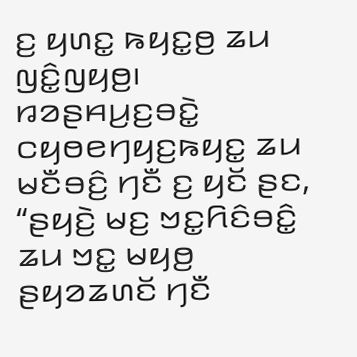ꤢ꤬ ꤟꤛꤢ꤭ ꤒꤟꤢ꤭ꤥ꤬ ꤘꤣ ꤜꤢꤨ꤭ꤜꤟꤥ꤬꤯ ꤙꤤꤔꤌꤣ꤬ꤢ꤬ꤋꤢꤧ꤭ ꤍꤟꤥꤕꤚꤟꤢ꤬ꤒꤟꤢ꤭ ꤘꤣ ꤗꤢꤪꤋꤢꤨ꤬ ꤚꤢꤪ ꤢ꤬ ꤟꤢꤩ ꤔꤢ, “ꤔꤟꤢꤧ꤬ ꤗꤢ꤬ ꤠꤢ꤭ꤖꤢꤨꤋꤢꤨ꤭ ꤘꤣ ꤠꤢ꤭ ꤗꤟꤥ꤬ ꤔꤟꤤꤘꤛꤢꤩ ꤚꤢꤪ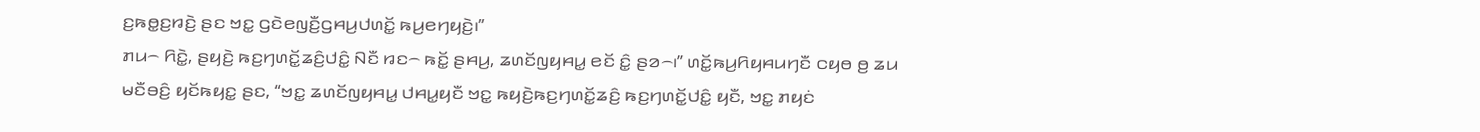ꤢ꤬ꤒꤥ꤭ꤢ꤬ꤙꤢꤧ꤬ ꤔꤢ ꤠꤢ꤭ ꤞꤢꤧꤕꤜꤢꤪ꤬ꤞꤌꤣ꤬ꤓꤛꤢꤩ꤭ ꤒꤣ꤬ꤕꤚꤟꤢꤧ꤬꤯”
ꤊꤣ꤮ ꤖꤢꤧ꤭, ꤔꤟꤢꤧ꤬ ꤒꤢ꤬ꤚꤛꤢꤩ꤭ꤘꤢꤨ꤬ꤓꤢꤨ꤭ ꤡꤢꤪ ꤙꤢ꤮ ꤒꤢꤩ꤭ ꤔꤌꤣ꤬, ꤘꤛꤢꤩꤜꤟꤌꤣ꤭ ꤕꤢꤩ ꤢꤨ꤭ ꤔꤤ꤮꤯” ꤛꤢꤩ꤭ꤒꤣ꤬ꤖꤟꤌꤣꤚꤢꤪ ꤍꤟꤥ ꤥ꤬ ꤘꤣ ꤗꤢꤪꤋꤢꤨ꤬ ꤟꤢꤩꤒꤟꤢ꤭ ꤔꤢ, “ꤠꤢ꤭ ꤘꤛꤢꤩꤜꤟꤌꤣ꤭ ꤓꤌꤣ꤭ꤟꤢꤪ ꤠꤢ꤭ ꤒꤟꤢꤧ꤬ꤒꤢ꤬ꤚꤛꤢꤩ꤭ꤘꤢꤨ꤬ ꤒꤢ꤬ꤚꤛꤢꤩ꤭ꤓꤢꤨ꤭ ꤟꤢꤪ, ꤠꤢ꤭ ꤊꤟꤢꤦ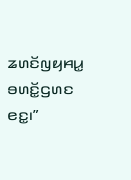ꤘꤛꤢꤩꤜꤟꤌꤣ꤭ ꤋꤛꤢꤩ꤭ꤞꤛꤢ ꤕꤢ꤭꤯”